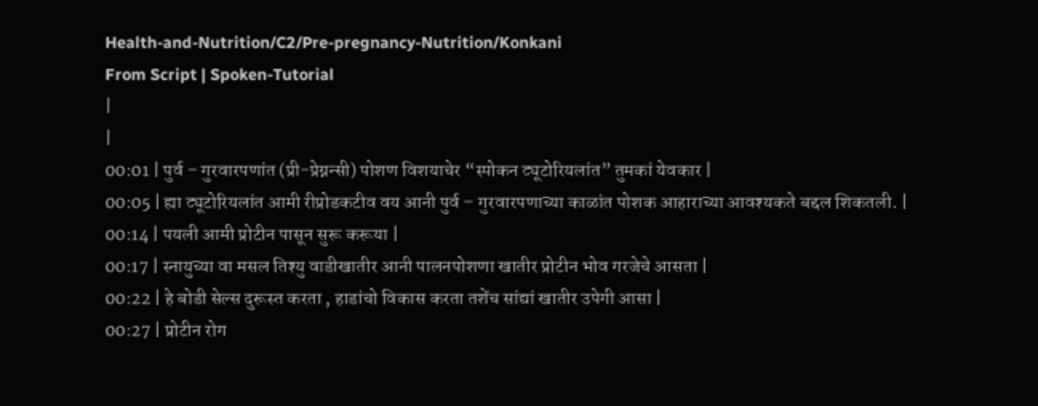Health-and-Nutrition/C2/Pre-pregnancy-Nutrition/Konkani
From Script | Spoken-Tutorial
|
|
00:01 | पुर्व – गुरवारपणांत (प्री-प्रेग्नन्सी) पोशण विशयाचेर “स्पोकन ट्यूटोरियलांत” तुमकां येवकार |
00:05 | ह्या ट्यूटोरियलांत आमी रीप्रोडकटीव वय आनी पुर्व – गुरवारपणाच्या काळांत पोशक आहाराच्या आवश्यकते बद्दल शिकतली. |
00:14 | पयली आमी प्रोटीन पासून सुरू करूया |
00:17 | स्नायुच्या वा मसल तिश्यु वाडीखातीर आनी पालनपोशणा खातीर प्रोटीन भोव गरजेचे आसता |
00:22 | हे बोडी सेल्स दुरूस्त करता , हाडांचो विकास करता तशेंच सांद्यां खातीर उपेगी आसा |
00:27 | प्रोटीन रोग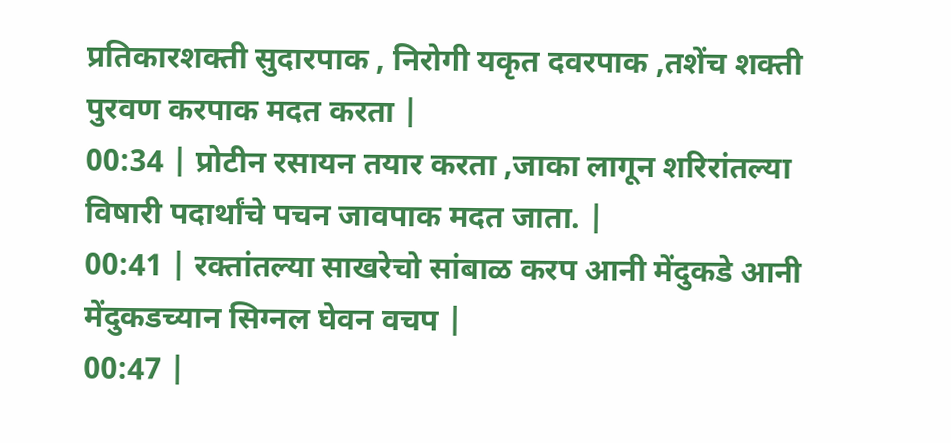प्रतिकारशक्ती सुदारपाक , निरोगी यकृत दवरपाक ,तशेंच शक्ती पुरवण करपाक मदत करता |
00:34 | प्रोटीन रसायन तयार करता ,जाका लागून शरिरांतल्या विषारी पदार्थांचे पचन जावपाक मदत जाता. |
00:41 | रक्तांतल्या साखरेचो सांबाळ करप आनी मेंदुकडे आनी मेंदुकडच्यान सिग्नल घेवन वचप |
00:47 |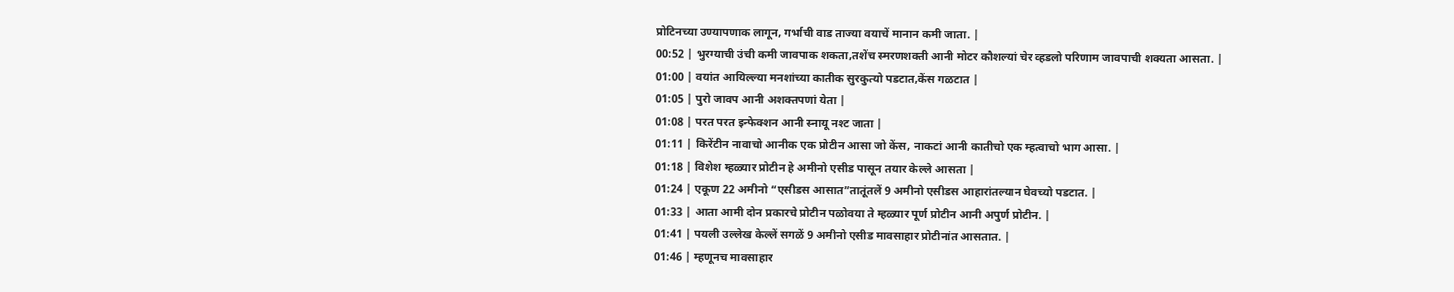प्रोटिनच्या उण्यापणाक लागून, गर्भाची वाड ताज्या वयाचें मानान कमी जाता. |
00:52 | भुरग्याची उंची कमी जावपाक शकता,तशेंच स्मरणशक्ती आनी मोटर कौशल्यां चेर व्हडलो परिणाम जावपाची शक्यता आसता. |
01:00 | वयांत आयिल्ल्या मनशांच्या कातीक सुरकुत्यो पडटात,केंस गळटात |
01:05 | पुरो जावप आनी अशक्तपणां येता |
01:08 | परत परत इन्फेक्शन आनी स्नायू नश्ट जाता |
01:11 | किरेंटीन नावाचो आनीक एक प्रोटीन आसा जो केंस, नाकटां आनी कातीचो एक म्हत्वाचो भाग आसा. |
01:18 | विशेश म्हळ्यार प्रोटीन हे अमीनो एसीड पासून तयार केल्ले आसता |
01:24 | एकूण 22 अमीनो “एसीडस आसात”तातूंतलें 9 अमीनो एसीडस आहारांतल्यान घेवच्यो पडटात. |
01:33 | आता आमी दोन प्रकारचे प्रोटीन पळोवया ते म्हळ्यार पूर्ण प्रोटीन आनी अपुर्ण प्रोटीन. |
01:41 | पयली उल्लेख केल्लें सगळें 9 अमीनो एसीड मावसाहार प्रोटीनांत आसतात. |
01:46 | म्हणूनच मावसाहार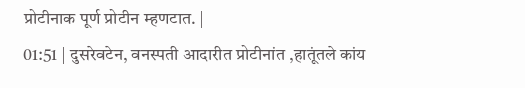प्रोटीनाक पूर्ण प्रोटीन म्हणटात. |
01:51 | दुसरेवटेन, वनस्पती आदारीत प्रोटीनांत ,हातूंतले कांय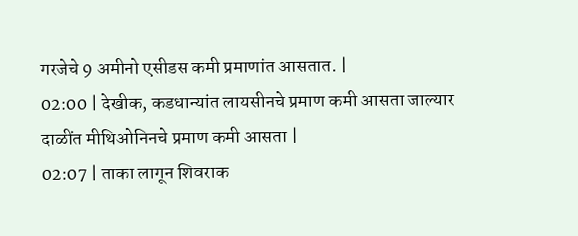गरजेचे 9 अमीनो एसीडस कमी प्रमाणांत आसतात. |
02:00 | देखीक, कडधान्यांत लायसीनचे प्रमाण कमी आसता जाल्यार दाळींत मीथिओनिनचे प्रमाण कमी आसता |
02:07 | ताका लागून शिवराक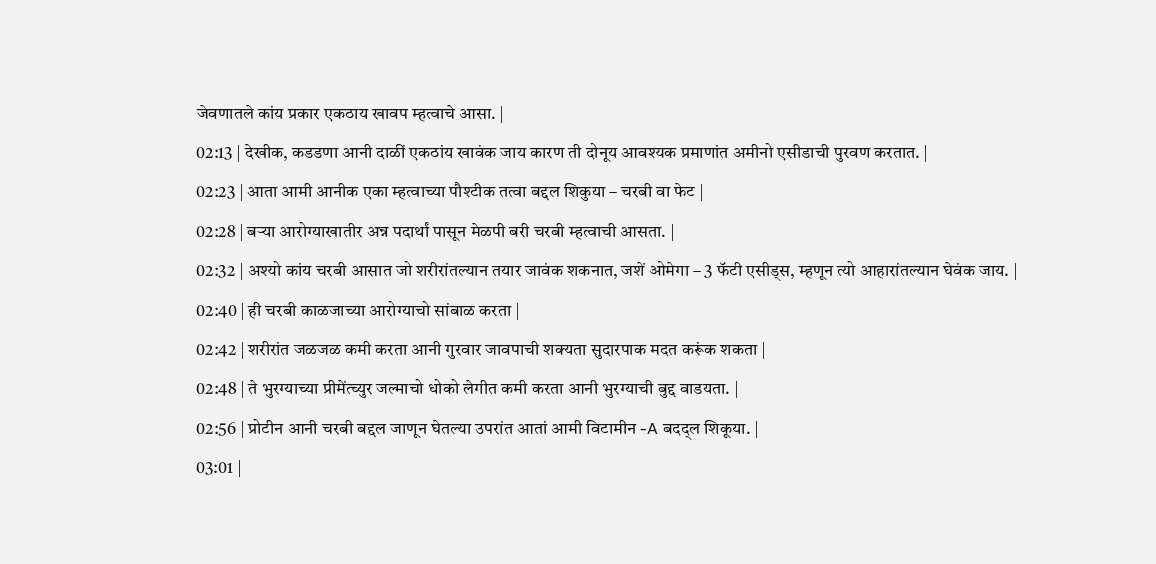जेवणातले कांय प्रकार एकठाय खावप म्हत्वाचे आसा. |
02:13 | देखीक, कडडणा आनी दाळीं एकठांय खावंक जाय कारण ती दोनूय आवश्यक प्रमाणांत अमीनो एसीडाची पुरवण करतात. |
02:23 | आता आमी आनीक एका म्हत्वाच्या पौश्टीक तत्वा बद्दल शिकुया – चरबी वा फेट |
02:28 | बऱ्या आरोग्याखातीर अन्न पदार्थां पासून मेळपी बरी चरबी म्हत्वाची आसता. |
02:32 | अश्यो कांय चरबी आसात जो शरीरांतल्यान तयार जावंक शकनात, जशें ओमेगा – 3 फॅटी एसीड्स, म्हणून त्यो आहारांतल्यान घेवंक जाय. |
02:40 | ही चरबी काळजाच्या आरोग्याचो सांबाळ करता |
02:42 | शरीरांत जळजळ कमी करता आनी गुरवार जावपाची शक्यता सुदारपाक मदत करूंक शकता |
02:48 | ते भुरग्याच्या प्रीमेंत्च्युर जल्माचो धोको लेगीत कमी करता आनी भुरग्याची बुद्द वाडयता. |
02:56 | प्रोटीन आनी चरबी बद्दल जाणून घेतल्या उपरांत आतां आमी विटामीन -A बदद्ल शिकूया. |
03:01 |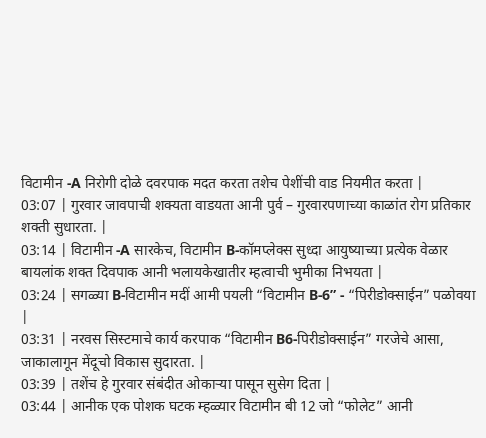विटामीन -A निरोगी दोळे दवरपाक मदत करता तशेच पेशींची वाड नियमीत करता |
03:07 | गुरवार जावपाची शक्यता वाडयता आनी पुर्व – गुरवारपणाच्या काळांत रोग प्रतिकार शक्ती सुधारता. |
03:14 | विटामीन -A सारकेच, विटामीन B-कॉमप्लेक्स सुध्दा आयुष्याच्या प्रत्येक वेळार बायलांक शक्त दिवपाक आनी भलायकेखातीर म्हत्वाची भुमीका निभयता |
03:24 | सगळ्या B-विटामीन मदीं आमी पयली “विटामीन B-6” - “पिरीडोक्साईन” पळोवया |
03:31 | नरवस सिस्टमाचे कार्य करपाक “विटामीन B6-पिरीडोक्साईन” गरजेचे आसा, जाकालागून मेंदूचो विकास सुदारता. |
03:39 | तशेंच हे गुरवार संबंदीत ओकाऱ्या पासून सुसेग दिता |
03:44 | आनीक एक पोशक घटक म्हळ्यार विटामीन बी 12 जो “फोलेट” आनी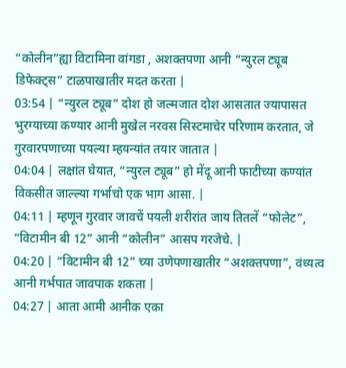“कोलीन”ह्या विटामिना वांगडा , अशक्तपणा आनी “न्युरल ट्यूब डिफेक्ट्स” टाळपाखातीर मदत करता |
03:54 | “न्युरल ट्यूब” दोश हो जल्मजात दोश आसतात ज्यापासत भुरग्याच्या कण्यार आनी मुखेल नरवस सिस्टमाचेर परिणाम करतात, जे गुरवारपणाच्या पयल्या म्हयन्यांत तयार जातात |
04:04 | लक्षांत घेयात, “न्युरल ट्यूब” हो मेंदू आनी फाटीच्या कण्यांत विकसीत जाल्ल्या गर्भाचो एक भाग आसा. |
04:11 | म्हणून गुरवार जावचें पयली शरीरांत जाय तितलें “फोलेट”, “विटामीन बी 12” आनी “कोलीन” आसप गरजेचे. |
04:20 | “विटामीन बी 12” च्या उणेपणाखातीर “अशक्तपणा”, वंध्यत्व आनी गर्भपात जावपाक शकता |
04:27 | आता आमी आनीक एका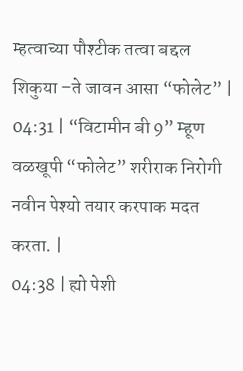म्हत्वाच्या पौश्टीक तत्वा बद्दल शिकुया –ते जावन आसा “फोलेट” |
04:31 | “विटामीन बी 9” म्हूण वळखूपी “फोलेट” शरीराक निरोगी नवीन पेश्यो तयार करपाक मदत करता. |
04:38 | ह्यो पेशी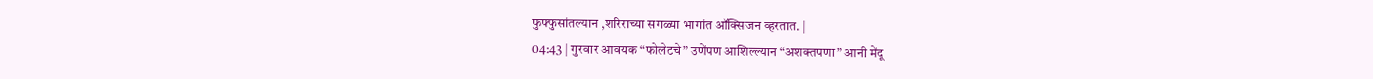फुफ्फुसांतल्यान ,शरिराच्या सगळ्या भागांत ऑक्सिजन व्हरतात. |
04:43 | गुरवार आवयक “फोलेटचे” उणेंपण आशिल्ल्यान “अशक्तपणा” आनी मेंदू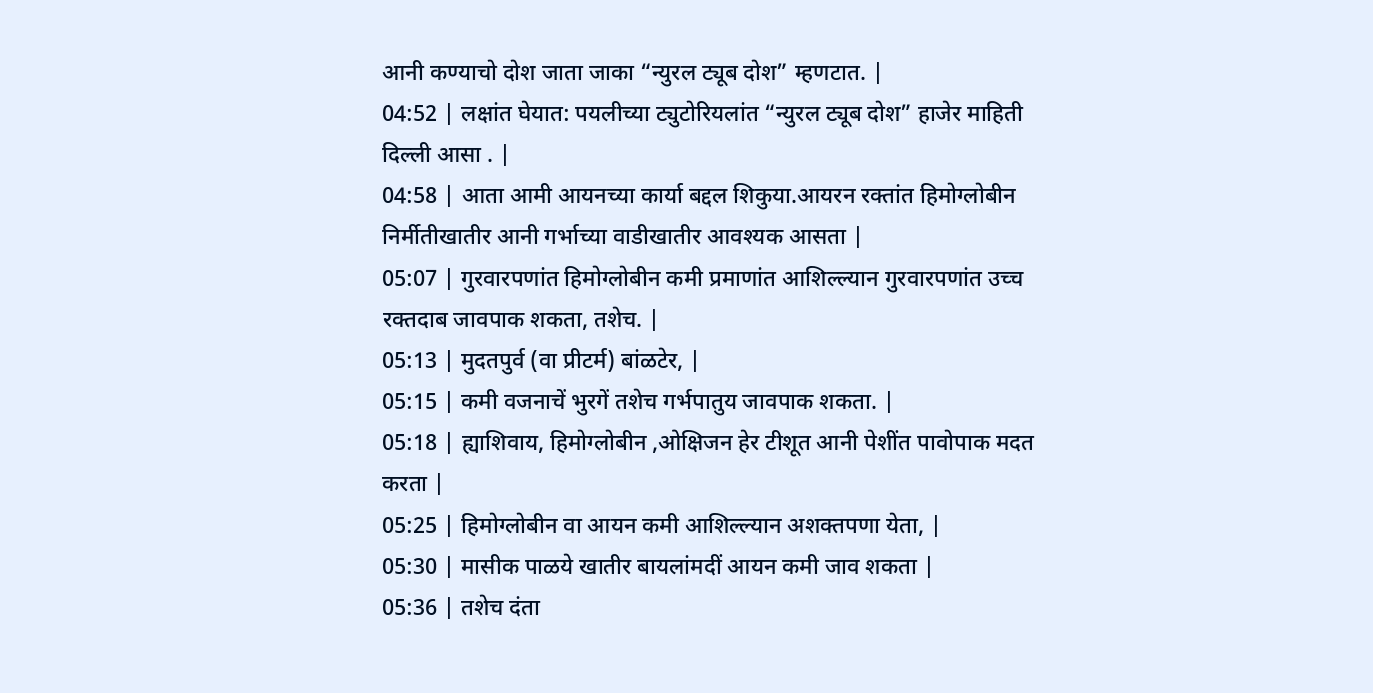आनी कण्याचो दोश जाता जाका “न्युरल ट्यूब दोश” म्हणटात. |
04:52 | लक्षांत घेयात: पयलीच्या ट्युटोरियलांत “न्युरल ट्यूब दोश” हाजेर माहिती दिल्ली आसा . |
04:58 | आता आमी आयनच्या कार्या बद्दल शिकुया.आयरन रक्तांत हिमोग्लोबीन निर्मीतीखातीर आनी गर्भाच्या वाडीखातीर आवश्यक आसता |
05:07 | गुरवारपणांत हिमोग्लोबीन कमी प्रमाणांत आशिल्ल्यान गुरवारपणांत उच्च रक्तदाब जावपाक शकता, तशेच. |
05:13 | मुदतपुर्व (वा प्रीटर्म) बांळटेर, |
05:15 | कमी वजनाचें भुरगें तशेच गर्भपातुय जावपाक शकता. |
05:18 | ह्याशिवाय, हिमोग्लोबीन ,ओक्षिजन हेर टीशूत आनी पेशींत पावोपाक मदत करता |
05:25 | हिमोग्लोबीन वा आयन कमी आशिल्ल्यान अशक्तपणा येता, |
05:30 | मासीक पाळये खातीर बायलांमदीं आयन कमी जाव शकता |
05:36 | तशेच दंता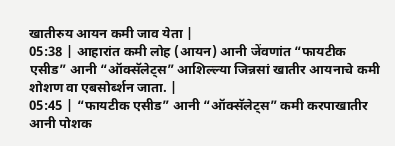खातीरुय आयन कमी जाव येता |
05:38 | आहारांत कमी लोह (आयन) आनी जेंवणांत “फायटीक एसीड” आनी “ऑक्सॅलेट्स” आशिल्ल्या जिन्नसां खातीर आयनाचे कमी शोशण वा एबसोर्ब्शन जाता. |
05:45 | “फायटीक एसीड” आनी “ऑक्सॅलेट्स” कमी करपाखातीर आनी पोशक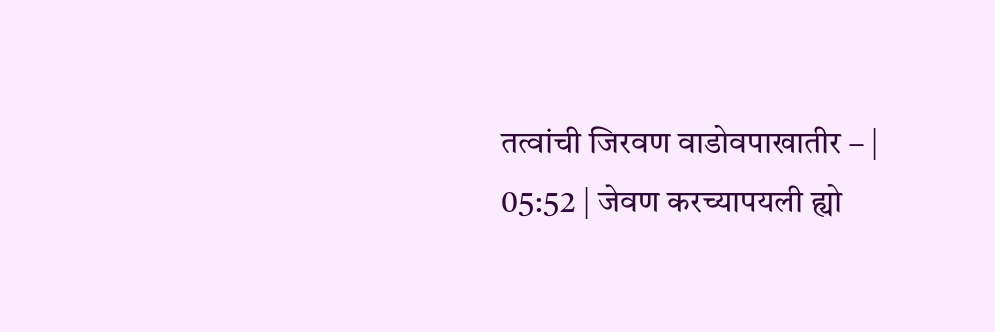तत्वांची जिरवण वाडोवपाखातीर – |
05:52 | जेवण करच्यापयली ह्यो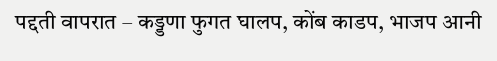पद्दती वापरात – कड्डणा फुगत घालप, कोंब काडप, भाजप आनी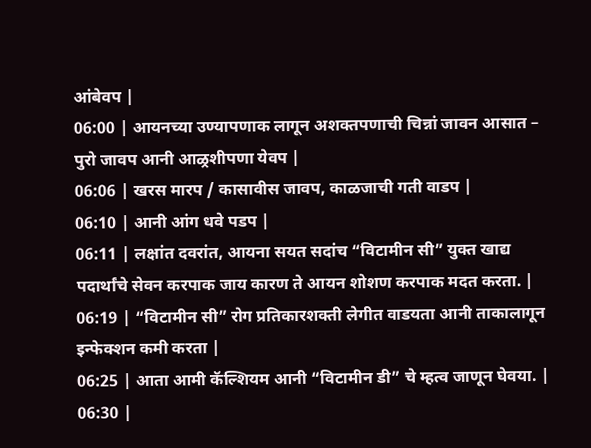आंबेवप |
06:00 | आयनच्या उण्यापणाक लागून अशक्तपणाची चिन्नां जावन आसात – पुरो जावप आनी आळ्रशीपणा येवप |
06:06 | खरस मारप / कासावीस जावप, काळजाची गती वाडप |
06:10 | आनी आंग धवे पडप |
06:11 | लक्षांत दवरांत, आयना सयत सदांच “विटामीन सी” युक्त खाद्य पदार्थांचे सेवन करपाक जाय कारण ते आयन शोशण करपाक मदत करता. |
06:19 | “विटामीन सी” रोग प्रतिकारशक्ती लेगीत वाडयता आनी ताकालागून इन्फेक्शन कमी करता |
06:25 | आता आमी कॅल्शियम आनी “विटामीन डी” चे म्हत्व जाणून घेवया. |
06:30 |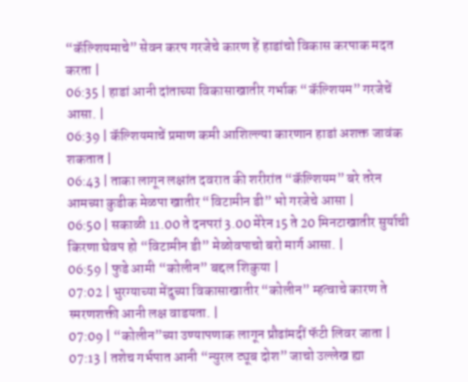“कॅल्शियमाचे” सेवन करप गरजेचे कारण हें हाडांचो विकास करपाक मदत करता |
06:35 | हाडां आनी दांताच्या विकासाखातीर गर्भाक “कॅल्शियम” गरजेचें आसा. |
06:39 | कॅल्शियमाचें प्रमाण कमी आशिल्ल्या कारणान हाडां अशक्त जावंक शकतात |
06:43 | ताका लागून लक्षांत दवरात की शरीरांत “कॅल्शियम” बरे तरेन आमच्या कुडीक मेळपा खातीर “विटामीन डी” भो गरजेचे आसा |
06:50 | सकाळी 11.00 ते दनपरां 3.00 मेरेन 15 ते 20 मिनटाखातीर सुर्याची किरणा घेवप हो “विटामीन डी” मेळोवपाचो बरो मार्ग आसा. |
06:59 | फुडे आमी “कोलीन” बद्दल शिकुया |
07:02 | भुरग्याच्या मेंदुच्या विकासाखातीर “कोलीन” म्हत्वाचे कारण ते स्मरणशक्ती आनी लक्ष वाडयता. |
07:09 | “कोलीन”च्या उण्यापणाक लागून प्रौढांमदीं फॅटी लिवर जाता |
07:13 | तशेच गर्भपात आनी “न्युरल ट्यूब दोश” जाचो उल्लेख ह्या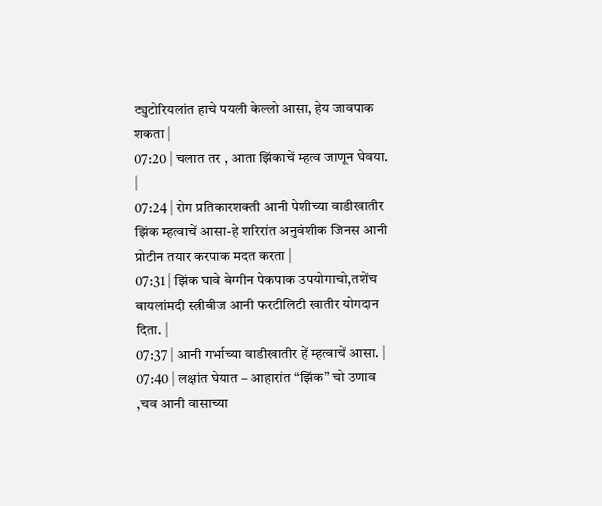ट्युटोरियलांत हाचे पयली केल्लो आसा, हेय जावपाक शकता |
07:20 | चलात तर , आता झिंकाचें म्हत्व जाणून घेवया. |
07:24 | रोग प्रतिकारशक्ती आनी पेशीच्या वाडीखातीर झिंक म्हत्वाचें आसा-हे शरिरांत अनुवंशीक जिनस आनी प्रोटीन तयार करपाक मदत करता |
07:31 | झिंक घावे बेग्गीन पेकपाक उपयोगाचो,तशेंच बायलांमदी स्त्रीबीज आनी फरटीलिटी खातीर योगदान दिता. |
07:37 | आनी गर्भाच्या वाडीखातीर हें म्हत्वाचें आसा. |
07:40 | लक्षांत घेयात – आहारांत “झिंक” चो उणाव ,चव आनी वासाच्या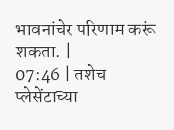भावनांचेर परिणाम करूं शकता. |
07:46 | तशेच प्लेसेंटाच्या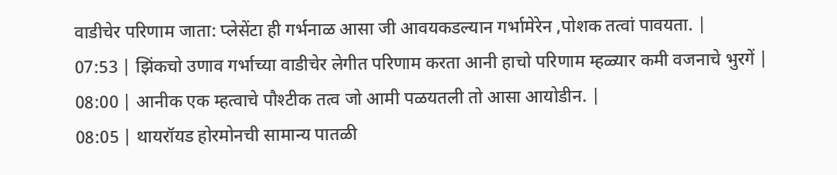वाडीचेर परिणाम जाता: प्लेसेंटा ही गर्भनाळ आसा जी आवयकडल्यान गर्भामेरेन ,पोशक तत्वां पावयता. |
07:53 | झिंकचो उणाव गर्भाच्या वाडीचेर लेगीत परिणाम करता आनी हाचो परिणाम म्हळ्यार कमी वजनाचे भुरगें |
08:00 | आनीक एक म्हत्वाचे पौश्टीक तत्व जो आमी पळयतली तो आसा आयोडीन. |
08:05 | थायरॉयड होरमोनची सामान्य पातळी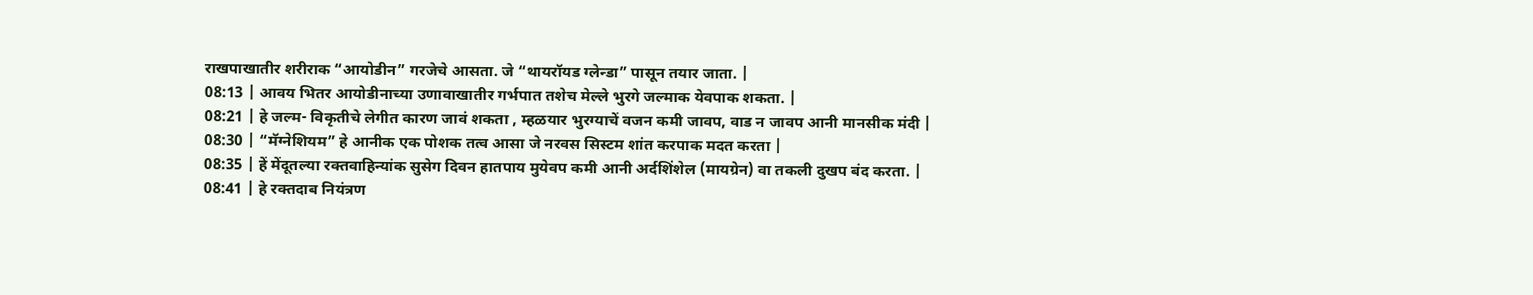राखपाखातीर शरीराक “आयोडीन” गरजेचे आसता. जे “थायरॉयड ग्लेन्डा” पासून तयार जाता. |
08:13 | आवय भितर आयोडीनाच्या उणावाखातीर गर्भपात तशेच मेल्ले भुरगे जल्माक येवपाक शकता. |
08:21 | हे जल्म- विकृतीचे लेगीत कारण जावं शकता , म्हळयार भुरग्याचें वजन कमी जावप, वाड न जावप आनी मानसीक मंदी |
08:30 | “मॅग्नेशियम” हे आनीक एक पोशक तत्व आसा जे नरवस सिस्टम शांत करपाक मदत करता |
08:35 | हें मेंदूतल्या रक्तवाहिन्यांक सुसेग दिवन हातपाय मुयेवप कमी आनी अर्दशिंशेल (मायग्रेन) वा तकली दुखप बंद करता. |
08:41 | हे रक्तदाब नियंत्रण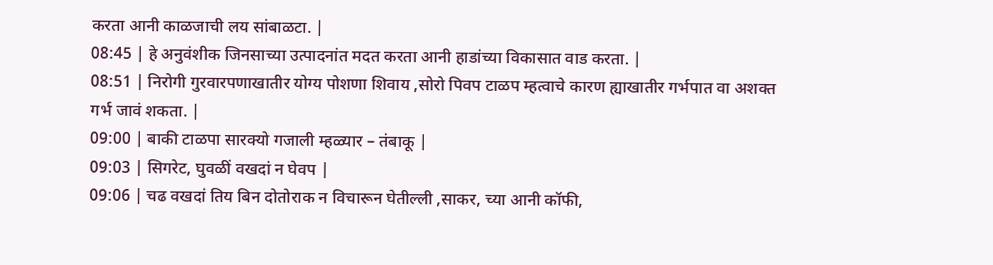करता आनी काळजाची लय सांबाळटा. |
08:45 | हे अनुवंशीक जिनसाच्या उत्पादनांत मदत करता आनी हाडांच्या विकासात वाड करता. |
08:51 | निरोगी गुरवारपणाखातीर योग्य पोशणा शिवाय ,सोरो पिवप टाळप म्हत्वाचे कारण ह्याखातीर गर्भपात वा अशक्त गर्भ जावं शकता. |
09:00 | बाकी टाळपा सारक्यो गजाली म्हळ्यार – तंबाकू |
09:03 | सिगरेट, घुवळीं वखदां न घेवप |
09:06 | चढ वखदां तिय बिन दोतोराक न विचारून घेतील्ली ,साकर, च्या आनी कॉफी,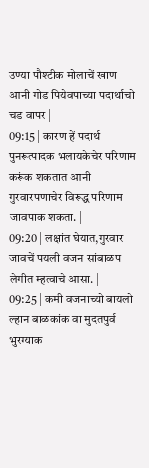उण्या पौश्टीक मोलाचें खाण आनी गोड पियेवपाच्या पदार्थाचो चड वापर |
09:15 | कारण हें पदार्थ पुनरूत्पादक भलायकेचेर परिणाम करूंक शकतात आनी गुरवारपणाचेर विरूद्ध परिणाम जावपाक शकता. |
09:20 | लक्षांत घेयात,गुरवार जावचें पयली वजन सांबाळप लेगीत म्हत्वाचे आसा. |
09:25 | कमी वजनाच्यो बायलो ल्हान बाळकांक वा मुदतपुर्व भुरग्याक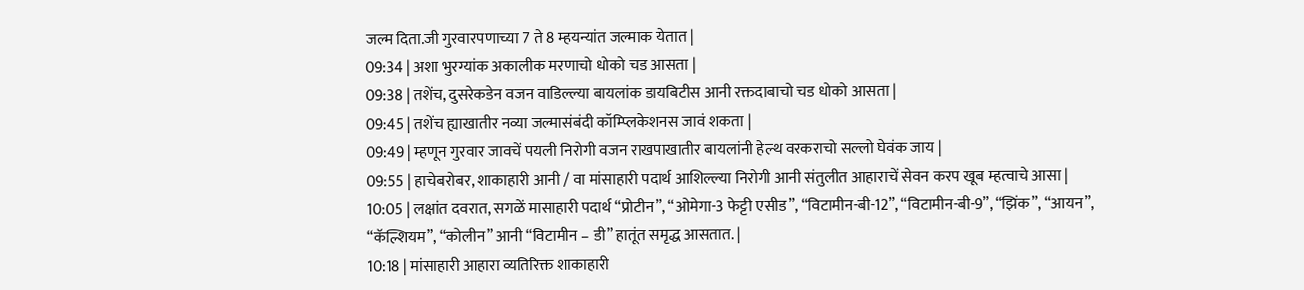जल्म दिता.जी गुरवारपणाच्या 7 ते 8 म्हयन्यांत जल्माक येतात |
09:34 | अशा भुरग्यांक अकालीक मरणाचो धोको चड आसता |
09:38 | तशेंच, दुसरेकडेन वजन वाडिल्ल्या बायलांक डायबिटीस आनी रक्तदाबाचो चड धोको आसता |
09:45 | तशेंच ह्याखातीर नव्या जल्मासंबंदी कॉम्प्लिकेशनस जावं शकता |
09:49 | म्हणून गुरवार जावचें पयली निरोगी वजन राखपाखातीर बायलांनी हेल्थ वरकराचो सल्लो घेवंक जाय |
09:55 | हाचेबरोबर, शाकाहारी आनी / वा मांसाहारी पदार्थ आशिल्ल्या निरोगी आनी संतुलीत आहाराचें सेवन करप खूब म्हत्वाचे आसा |
10:05 | लक्षांत दवरात, सगळें मासाहारी पदार्थ “प्रोटीन”, “ओमेगा-3 फेट्टी एसीड”, “विटामीन-बी-12”, “विटामीन-बी-9”, “झिंक”, “आयन”, “कॅल्शियम”, “कोलीन” आनी “विटामीन – डी” हातूंत समृद्ध आसतात. |
10:18 | मांसाहारी आहारा व्यतिरिक्त शाकाहारी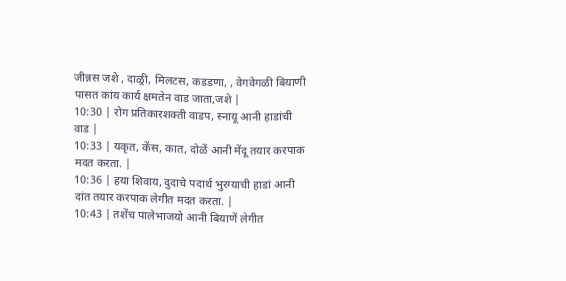जीन्नस जशे , दाळ्री, मिलटस, कडडणा, , वेगवेगळी बियाणी पासत कांय कार्य क्षमतेन वाड जाता,जशे |
10:30 | रोग प्रतिकारशक्ती वाडप, स्नायू आनी हाडांची वाड |
10:33 | यकृत, केंस, कात, दोळें आनी मेंदू तयार करपाक मदत करता. |
10:36 | हया शिवाय, दुदाचे पदार्थ भुरग्याची हाडां आनी दांत तयार करपाक लेगीत मदत करता. |
10:43 | तशेंच पालेभाजयो आनी बियाणें लेगीत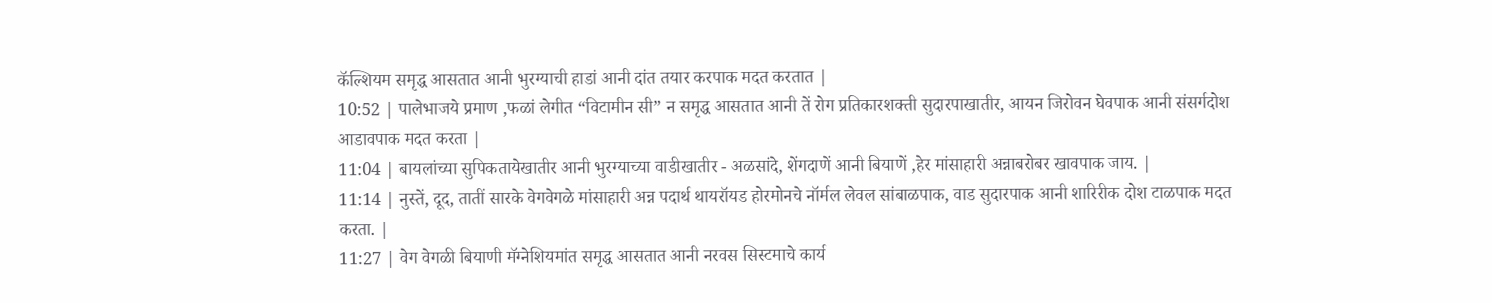कॅल्शियम समृद्ध आसतात आनी भुरग्याची हाडां आनी दांत तयार करपाक मदत करतात |
10:52 | पालेभाजये प्रमाण ,फळां लेगीत “विटामीन सी” न समृद्ध आसतात आनी तें रोग प्रतिकारशक्ती सुदारपाखातीर, आयन जिरोवन घेवपाक आनी संसर्गदोश आडावपाक मदत करता |
11:04 | बायलांच्या सुपिकतायेखातीर आनी भुरग्याच्या वाडीखातीर - अळसांदे, शेंगदाणें आनी बियाणें ,हेर मांसाहारी अन्नाबरोबर खावपाक जाय. |
11:14 | नुस्तें, दूद, तातीं सारके वेगवेगळे मांसाहारी अन्न पदार्थ थायरॉयड होरमोनचे नॉर्मल लेवल सांबाळपाक, वाड सुदारपाक आनी शारिरीक दोश टाळपाक मदत करता. |
11:27 | वेग वेगळी बियाणी मॅग्नेशियमांत समृद्ध आसतात आनी नरवस सिस्टमाचे कार्य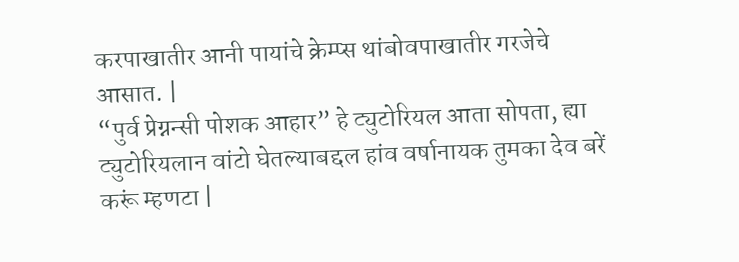करपाखातीर आनी पायांचे क्रेम्प्स थांबोवपाखातीर गरजेचे आसात. |
“पुर्व प्रेग्नन्सी पोशक आहार” हे ट्युटोरियल आता सोपता, ह्या ट्युटोरियलान वांटो घेतल्याबद्दल हांव वर्षानायक तुमका देव बरें करूं म्हणटा |